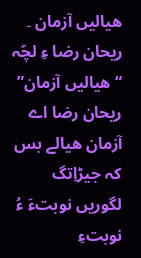ھیالیں آزمان ۔ ریحان رضا ءِ لچّہ
“ھیالیں آزمان” ریحان رضا اے آزمان ھیالے بس کہ جیڑاِتگ لگوریں نوبتءَ ءُ نوبتءِ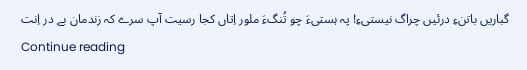گباریں باتنءِ درئیں چراگ نیستیءِ! پہ ہستیءَ چو تُنگءَ ملور اِتاں کجا رسیت آپ سرے کہ زندمان بے در اِنت
Continue reading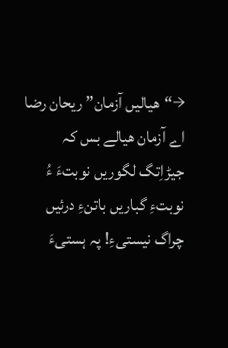→“ھیالیں آزمان” ریحان رضا اے آزمان ھیالے بس کہ جیڑاِتگ لگوریں نوبتءَ ءُ نوبتءِ گباریں باتنءِ درئیں چراگ نیستیءِ! پہ ہستیءَ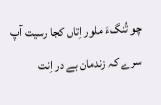چو تُنگءَ ملور اِتاں کجا رسیت آپ سرے کہ زندمان بے در اِنت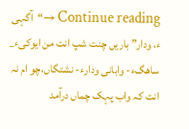Continue reading →“آگہی ء، ودار” باریں چنت شپ انت من ایوکیء_ ساھگء- وابانی ودارء- نشتگاں،چو ام نہ انت کہ واب پہک چماں درآمد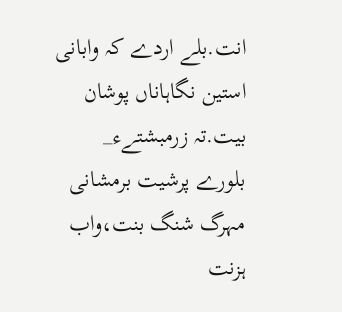انت.بلے اردے کہ وابانی استین نگاہاناں پوشان بیت.تہ زرمبشتےء_ بلورے پرشیت برمشانی مہرگ شنگ بنت،واب ہزنت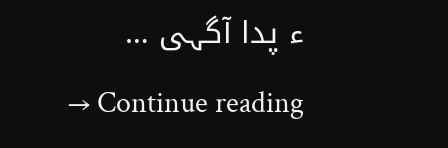ء پدا آگہی … Continue reading →